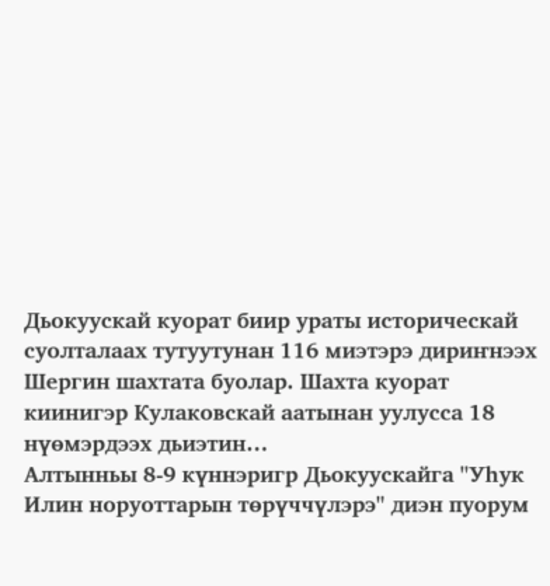Дьокуускай куорат биир ураты историческай суолталаах тутуутунан 116 миэтэрэ дириҥнээх Шергин шахтата буолар. Шахта куорат киинигэр Кулаковскай аатынан уулусса 18 нүөмэрдээх дьиэтин…
Алтынньы 8-9 күннэригр Дьокуускайга "Уһук Илин норуоттарын төрүччүлэрэ" диэн пуорум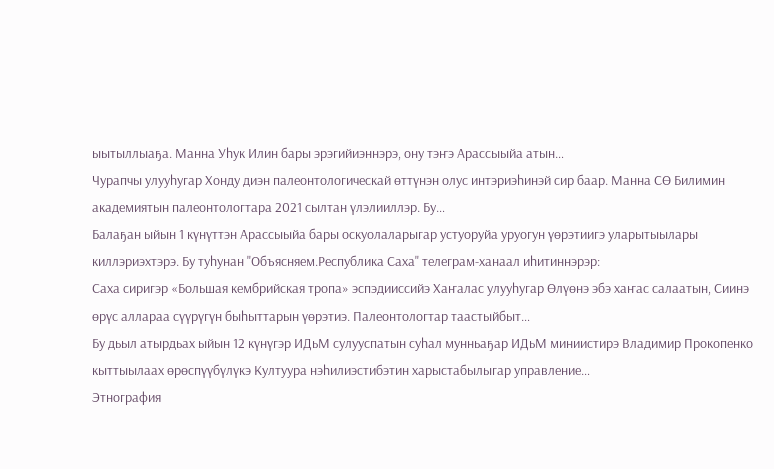ыытыллыаҕа. Манна Уһук Илин бары эрэгийиэннэрэ, ону тэҥэ Арассыыйа атын…
Чурапчы улууһугар Хонду диэн палеонтологическай өттүнэн олус интэриэһинэй сир баар. Манна СӨ Билимин академиятын палеонтологтара 2021 сылтан үлэлииллэр. Бу…
Балаҕан ыйын 1 күнүттэн Арассыыйа бары оскуолаларыгар устуоруйа уруогун үөрэтиигэ уларытыылары киллэриэхтэрэ. Бу туһунан "Объясняем.Республика Саха" телеграм-ханаал иһитиннэрэр:
Саха сиригэр «Большая кембрийская тропа» эспэдииссийэ Хаҥалас улууһугар Өлүөнэ эбэ хаҥас салаатын, Сиинэ өрүс аллараа сүүрүгүн быһыттарын үөрэтиэ. Палеонтологтар таастыйбыт…
Бу дьыл атырдьах ыйын 12 күнүгэр ИДьМ сулууспатын суһал мунньаҕар ИДьМ миниистирэ Владимир Прокопенко кыттыылаах өрөспүүбүлүкэ Култуура нэһилиэстибэтин харыстабылыгар управление…
Этнография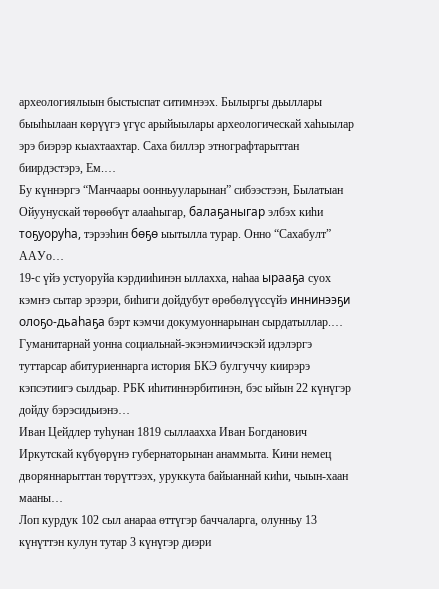археологиялыын быстыспат ситимнээх. Былыргы дьыллары быыһылаан көрүүгэ үгүс арыйыылары археологическай хаһыылар эрэ биэрэр кыахтаахтар. Саха биллэр этнографтарыттан биирдэстэрэ, Ем.…
Бу күннэргэ “Манчаары оонньууларынан” сибээстээн, Былатыан Ойуунускай төрөөбүт алааһыгар, балаҕаныгар элбэх киһи тоҕуоруһа, тэрээһин бөҕө ыытылла турар. Онно “Сахабулт” ААУо…
19‑с үйэ устуоруйа кэрдииһинэн ыллахха, наһаа ырааҕа суох кэмҥэ сытар эрээри, биһиги дойдубут өрөбөлүүссүйэ иннинээҕи олоҕо-дьаһаҕа бэрт кэмчи докумуоннарынан сырдатыллар.…
Гуманитарнай уонна социальнай-экэнэмиичэскэй идэлэргэ туттарсар абитуриеннарга история БКЭ булгуччу киирэрэ кэпсэтиигэ сылдьар. РБК иһитиннэрбитинэн, бэс ыйын 22 күнүгэр дойду бэрэсидьиэнэ…
Иван Цейдлер туһунан 1819 сыллаахха Иван Богданович Иркутскай күбүөрүнэ губернаторынан анаммыта. Кини немец дворяннарыттан төрүттээх, уруккута байыаннай киһи, чыын-хаан мааны…
Лоп курдук 102 сыл анараа өттүгэр баччаларга, олунньу 13 күнүттэн кулун тутар 3 күнүгэр диэри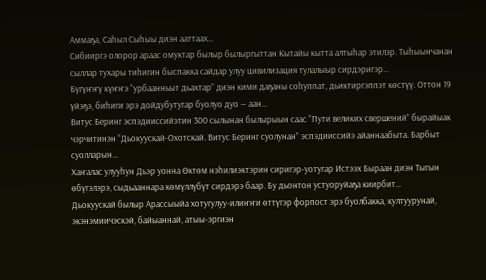Аммаҕа, Саһыл Сыһыы диэн ааттаах…
Сибииргэ олорор араас омуктар былыр былыргыттан Кытайы кытта алтыһар этилэр. Тыһыынчанан сыллар тухары тиһигин быспакка сайдар улуу цивилизация тулалыыр сирдэригэр…
Бүгүҥҥү күҥҥэ “урбаанньыт дьахтар” диэн кими даҕаны соһуппат, дьиктиргэппэт көстүү. Оттон 19 үйэҕэ, биһиги эрэ дойдубутугар буолуо дуо — аан…
Витус Беринг эспэдииссийэтин 300 сылынан былырыын саас “Пути великих свершений” бырайыак чэрчитинэн “Дьокуускай-Охотскай. Витус Беринг суолунан” эспэдииссийэ айаннаабыта. Барбыт суолларын…
Хаҥалас улууһун Дьэр уонна Өктөм нэһилиэктэрин сиригэр-уотугар Истээх Быраан диэн Тыгын өбүгэлэрэ, сыдьааннара көмүллүбүт сирдэрэ баар. Бу дьонтон устуоруйаҕа киирбит…
Дьокуускай былыр Арассыыйа хотугулуу-илиҥҥи өттүгэр форпост эрэ буолбакка, култуурунай, экэнэмиичэскэй, байыаннай, атыы-эргиэн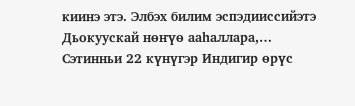киинэ этэ. Элбэх билим эспэдииссийэтэ Дьокуускай нөҥүө ааһаллара,…
Сэтинньи 22 күнүгэр Индигир өрүс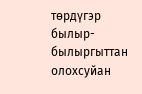төрдүгэр былыр-былыргыттан олохсуйан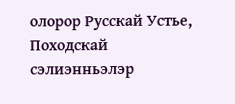олорор Русскай Устье, Походскай сэлиэнньэлэр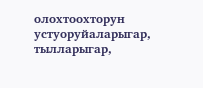олохтоохторун устуоруйаларыгар, тылларыгар,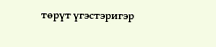төрүт үгэстэригэр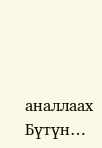аналлаах Бүтүн…